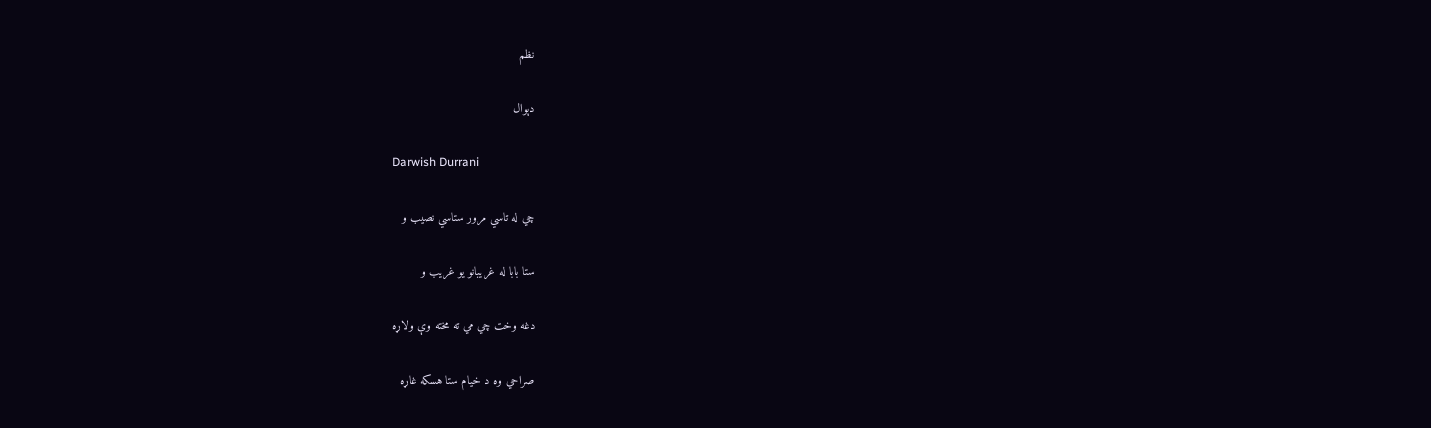نظم

دېوال

Darwish Durrani

چي له تاسي مرور ستاسي نصيب و

ستا بابا له غريبانو يو غريب و

دغه وخت چي مي ته مخته وې ولاړه

صراحي وه د خيام ستا هسکه غاړه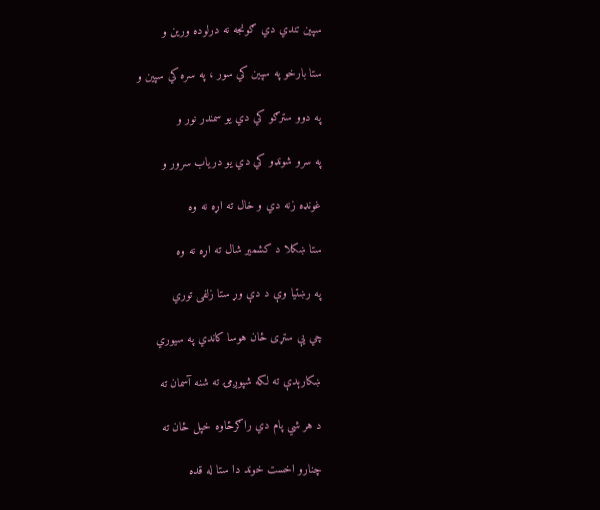سپين تندي دي ګونجه نه درلوده ورين و

ستا بارخو په سپين کي سور ، په سره کي سپين و

په دوو سترګو کي دي يو سمندر نور و

په سرو شونډو کي دي يو درياب سرور و

غونډه زنه دي و خال ته اړه نه وه

ستا ښکلا د کشمير شال ته اړه نه وه

په رښتيا وې د دې وړ ستا زلفى توري

چي يې ستړى ځان هوسا کاندي په سيوري

ښکارېدې ته لکه شپوږمۍ ته شنه آسمان ته

د هر شي پام دي راګرځاوه خپل ځان ته

چنارو اخست خوند دا ستا له قده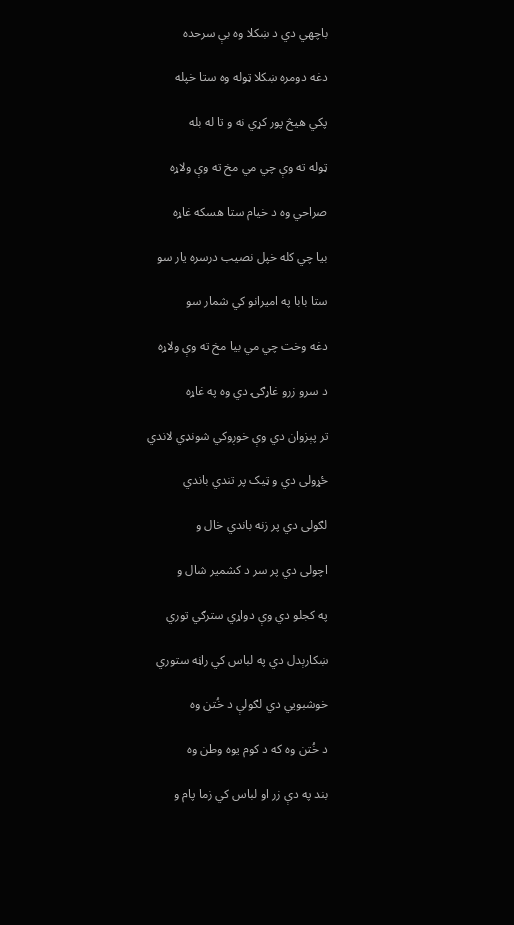باچهي دي د ښکلا وه بې سرحده

دغه دومره ښکلا ټوله وه ستا خپله

پکي هيڅ پور کړي نه و تا له بله

ټوله ته وې چي مي مخ ته وې ولاړه

صراحي وه د خيام ستا هسکه غاړه

بيا چي کله خپل نصيب درسره يار سو

ستا بابا په اميرانو کي شمار سو

دغه وخت چي مي بيا مخ ته وې ولاړه

د سرو زرو غاړګۍ دي وه په غاړه

تر پېزوان دي وې خوږوکي شونډي لاندي

ځړولى دي و ټيک پر تندي باندي

لګولى دي پر زنه باندي خال و

اچولى دي پر سر د کشمير شال و

په کجلو دي وې دواړي سترګي توري

ښکارېدل دي په لباس کي راڼه ستوري

خوشبويي دي لګولې د خُتن وه

د خُتن وه که د کوم يوه وطن وه

بند په دې زر او لباس کي زما پام و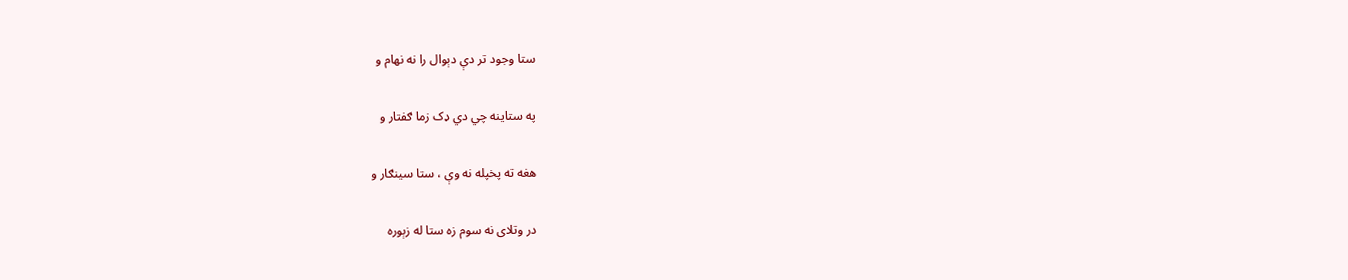ستا وجود تر دې دېوال را نه نهام و

په ستاينه چي دي ډک زما ګفتار و

هغه ته پخپله نه وې ، ستا سينګار و

در وتلاى نه سوم زه ستا له زېوره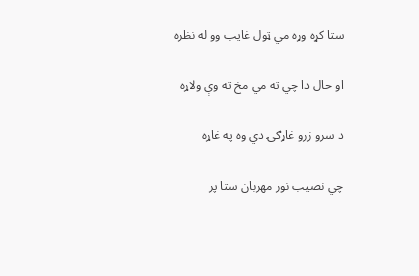ستا کړه وړه مي ټول غايب وو له نظره

او حال دا چي ته مي مخ ته وې ولاړه

د سرو زرو غاړګۍ دي وه په غاړه

چي نصيب نور مهربان ستا پر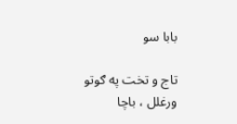بابا سو

تاج و تخت په ګوتو ورغلل ، باچا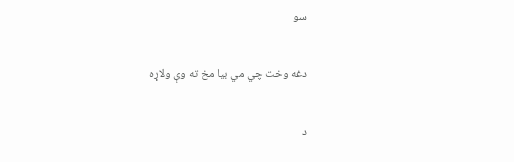سو

دغه وخت چي مي بيا مخ ته وې ولاړه

د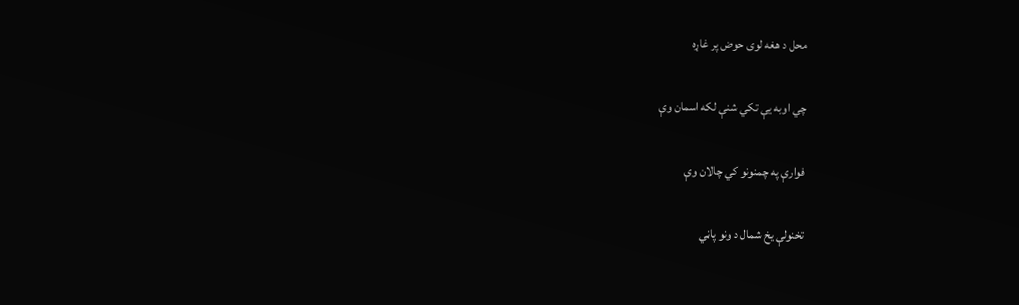محل د هغه لوى حوض پر غاړه

چي اوبه يې تکي شنې لکه اسمان وې

فوارې په چمنونو کي چالان وې

تخنولې يخ شمال د ونو پاڼي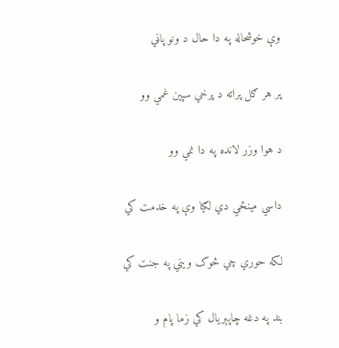وې خوشحاله په دا حال د ونو پاڼي

پر هر ګل پراته د پرخي سپين غمي وو

د هوا وزر لانده په دا نمي وو

داسي مينځي دي لګيا وې په خدمت کي

لکه حوري چي څوک ويني په جنت کي

بند په دغه چاپېريال کي زما پام و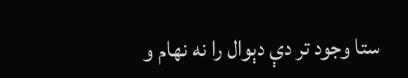ستا وجود تر دې دېوال را نه نهام و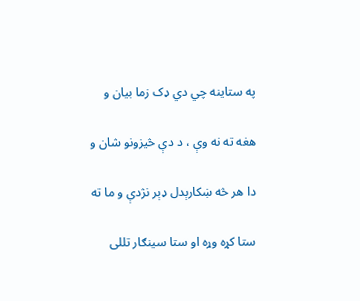په ستاينه چي دي ډک زما بيان و

هغه ته نه وې ، د دې څيزونو شان و

دا هر څه ښکارېدل ډېر نژدې و ما ته

ستا کړه وړه او ستا سينګار تللى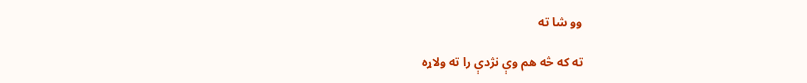وو شا ته

ته که څه هم وې نژدې را ته ولاړه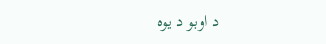د اوبو د يوه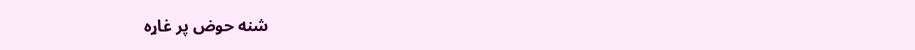شنه حوض پر غاړه